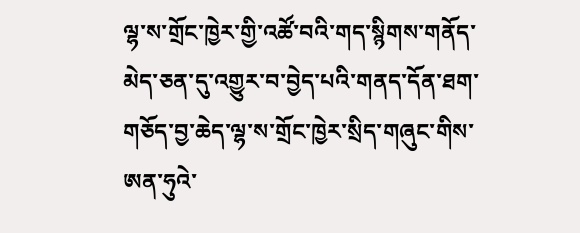ལྷ་ས་གྲོང་ཁྱེར་གྱི་འཚོ་བའི་གད་སྙིགས་གནོད་མེད་ཅན་དུ་འགྱུར་བ་བྱེད་པའི་གནད་དོན་ཐག་གཅོད་བྱ་ཆེད་ལྷ་ས་གྲོང་ཁྱེར་སྲིད་གཞུང་གིས་ཨན་ཧུའེ་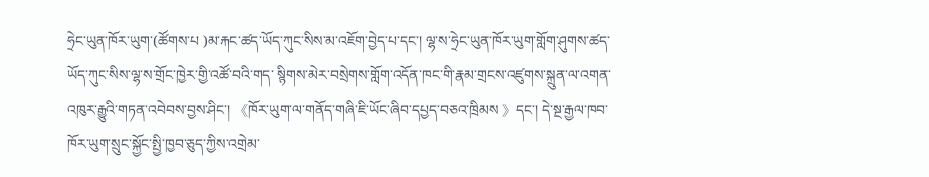ཧྲེང་ཡུན་ཁོར་ཡུག་(ཚོགས་པ )མ་རྐང་ཚད་ཡོད་ཀུང་སིས་མ་འཇོག་བྱེད་པ་དང་། ལྷ་ས་ཧྲེང་ཡུན་ཁོར་ཡུག་གློག་ཤུགས་ཚད་ཡོད་ཀུང་སིས་ལྷ་ས་གྲོང་ཁྱེར་གྱི་འཚོ་བའི་གད་ སྙིགས་མེར་བསྲེགས་གློག་འདོན་ཁང་གི་རྣམ་གྲངས་འཛུགས་སྐྲུན་ལ་འགན་འཁུར་རྒྱུའི་གཏན་འབེབས་བྱས་ཤིང་། 《ཁོར་ཡུག་ལ་གནོད་གཞི་ཇི་ཡོང་ཞིབ་དཔྱད་བཅའ་ཁྲིམས 》དང་། དེ་སྔ་རྒྱལ་ཁབ་ཁོར་ཡུག་སྲུང་སྐྱོང་སྤྱི་ཁྱབ་ཅུད་ཀྱིས་འགྲེམ་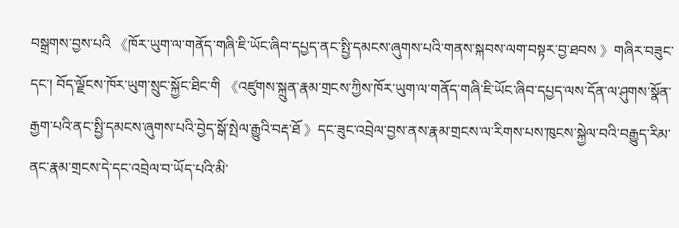བསྒྲགས་བྱས་པའི 《ཁོར་ཡུག་ལ་གནོད་གཞི་ཇི་ཡོང་ཞིབ་དཔྱད་ནང་སྤྱི་དམངས་ཞུགས་པའི་གནས་སྐབས་ལག་བསྟར་བྱ་ཐབས 》གཞིར་བཟུང་དང་། བོད་ལྗོངས་ཁོར་ཡུག་སྲུང་སྐྱོང་ཐིང་གི 《འཛུགས་སྐྲུན་རྣམ་གྲངས་ཀྱིས་ཁོར་ཡུག་ལ་གནོད་གཞི་ཇི་ཡོང་ཞིབ་དཔྱད་ལས་དོན་ལ་ཤུགས་སྣོན་རྒྱག་པའི་ནང་སྤྱི་དམངས་ཞུགས་པའི་བྱེད་སྒོ་སྤེལ་རྒྱུའི་བརྡ་ཐོ 》དང་ཟུང་འབྲེལ་བྱས་ནས་རྣམ་གྲངས་ལ་རིགས་པས་ཁུངས་སྐྱེལ་བའི་བརྒྱུད་རིམ་ནང་རྣམ་གྲངས་དེ་དང་འབྲེལ་བ་ཡོད་པའི་མི་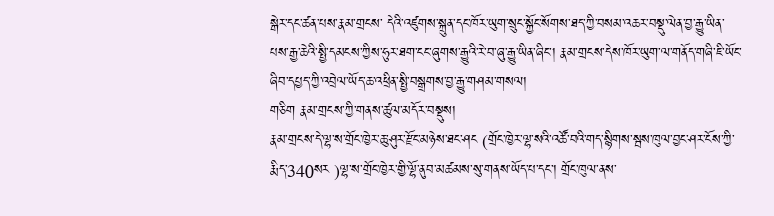སྒེར་དང་ཚན་པས་རྣམ་གྲངས་ དེའི་འཛུགས་སྐྲུན་དང་ཁོར་ཡུག་སྲུང་སྐྱོང་སོགས་ཐད་ཀྱི་བསམ་འཆར་བསྡུ་ལེན་བྱ་རྒྱུ་ཡིན་པས་རྒྱ་ཆེའི་སྤྱི་དམངས་ཀྱིས་ཧུར་ཐག་ངང་ཞུགས་རྒྱུའི་རེ་བ་ཞུ་རྒྱུ་ཡིན་ཞིང་། རྣམ་གྲངས་དེས་ཁོར་ཡུག་ལ་གནོད་གཞི་ཇི་ཡོང་ཞིབ་དཔྱད་ཀྱི་འབྲེལ་ཡོད་ཆ་འཕྲིན་སྤྱི་བསྒྲགས་བྱ་རྒྱུ་གཤམ་གསལ།
གཅིག རྣམ་གྲངས་ཀྱི་གནས་ཚུལ་མདོར་བསྡུས།
རྣམ་གྲངས་དེ་ལྷ་ས་གྲོང་ཁྱེར་ཆུ་ཤུར་རྫོང་མཉེས་ཐང་ཤང (གྲོང་ཁྱེར་ལྷ་སའི་འཚོ་བའི་གད་སྙིགས་སྦས་ཁུལ་བྱང་ཤར་ངོས་ཀྱི་རྨིད་340སར )ལྷ་ས་གྲོང་ཁྱེར་གྱི་ལྷོ་ནུབ་མཚམས་སུ་གནས་ཡོད་པ་དང་། གྲོང་ཁུལ་ནས་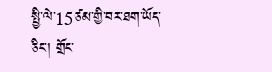སྤྱི་ལེ་15ཙམ་གྱི་བར་ཐག་ཡོད་ཅིང་། གྲོང་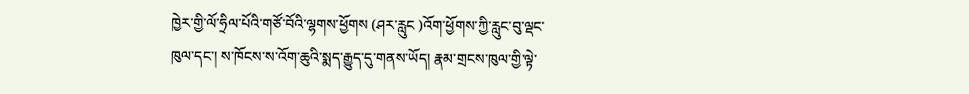ཁྱེར་གྱི་ལོ་ཧྲིལ་པོའི་གཙོ་བོའི་ལྷགས་ཕྱོགས (ཤར་རླུང )འོག་ཕྱོགས་ཀྱི་རླུང་བུ་ལྡང་ཁུལ་དང་། ས་ཁོངས་ས་འོག་ཆུའི་སྨད་རྒྱུད་དུ་གནས་ཡོད། རྣམ་གྲངས་ཁུལ་གྱི་ལྟེ་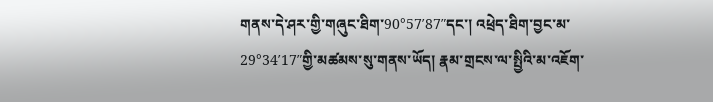གནས་དེ་ཤར་གྱི་གཞུང་ཐིག་90°57′87″དང་། འཕྲེད་ཐིག་བྱང་མ་29°34′17″གྱི་མཚམས་སུ་གནས་ཡོད། རྣམ་གྲངས་ལ་སྤྱིའི་མ་འཇོག་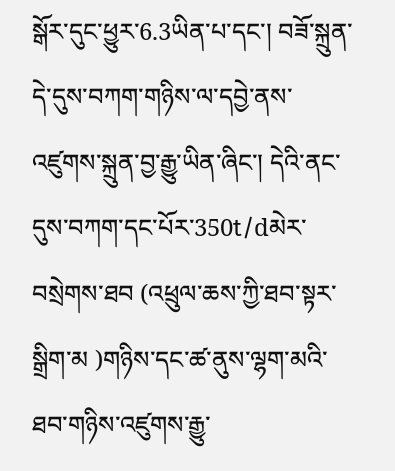སྒོར་དུང་ཕྱུར་6.3ཡིན་པ་དང་། བཟོ་སྐྲུན་དེ་དུས་བཀག་གཉིས་ལ་དབྱེ་ནས་འཛུགས་སྐྲུན་བྱ་རྒྱུ་ཡིན་ཞིང་། དེའི་ནང་དུས་བཀག་དང་པོར་350t/dམེར་བསྲེགས་ཐབ (འཕྲུལ་ཆས་ཀྱི་ཐབ་སྟར་སྒྲིག་མ )གཉིས་དང་ཚ་ནུས་ལྷག་མའི་ཐབ་གཉིས་འཛུགས་རྒྱུ་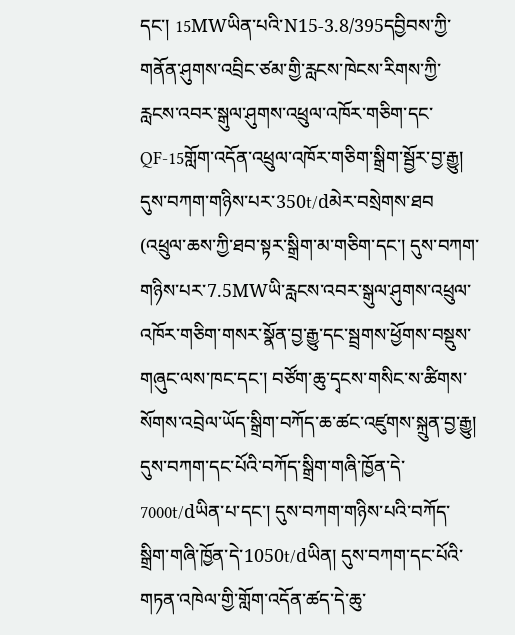དང་། 15MWཡིན་པའི་N15-3.8/395དབྱིབས་ཀྱི་གནོན་ཤུགས་འབྲིང་ཙམ་གྱི་རླངས་ཁེངས་རིགས་ཀྱི་རླངས་འབར་སྒུལ་ཤུགས་འཕྲུལ་འཁོར་གཅིག་དང་QF-15གློག་འདོན་འཕྲུལ་འཁོར་གཅིག་སྒྲིག་སྦྱོར་བྱ་རྒྱུ། དུས་བཀག་གཉིས་པར་350t/dམེར་བསྲེགས་ཐབ (འཕྲུལ་ཆས་ཀྱི་ཐབ་སྟར་སྒྲིག་མ་གཅིག་དང་། དུས་བཀག་གཉིས་པར་7.5MWཡི་རླངས་འབར་སྒུལ་ཤུགས་འཕྲུལ་འཁོར་གཅིག་གསར་སྣོན་བྱ་རྒྱུ་དང་སྦྲགས་ཕྱོགས་བསྡུས་གཞུང་ལས་ཁང་དང་། བཙོག་ཆུ་དྭངས་གསིང་ས་ཚིགས་སོགས་འབྲེལ་ཡོད་སྒྲིག་བཀོད་ཆ་ཚང་འཛུགས་སྐྲུན་བྱ་རྒྱུ། དུས་བཀག་དང་པོའི་བཀོད་སྒྲིག་གཞི་ཁྱོན་དེ་7000t/dཡིན་པ་དང་། དུས་བཀག་གཉིས་པའི་བཀོད་སྒྲིག་གཞི་ཁྱོན་དེ་1050t/dཡིན། དུས་བཀག་དང་པོའི་གཏན་འཁེལ་གྱི་གློག་འདོན་ཚད་དེ་ཆུ་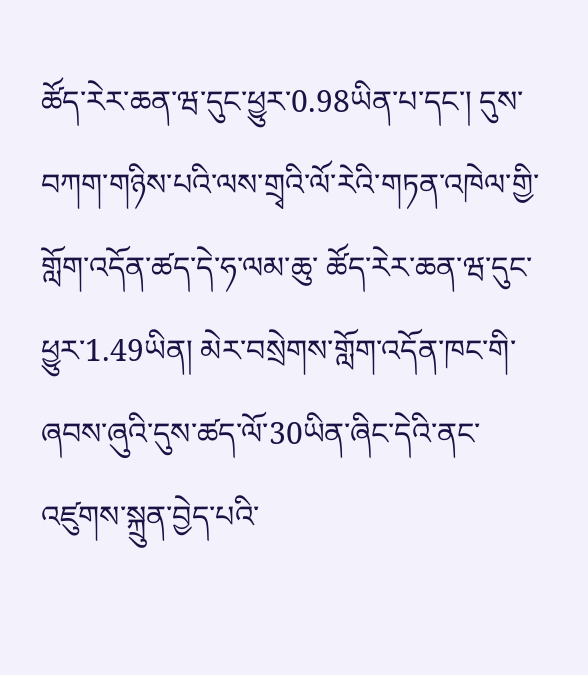ཚོད་རེར་ཆན་ཝ་དུང་ཕྱུར་0.98ཡིན་པ་དང་། དུས་བཀག་གཉིས་པའི་ལས་གྲྭའི་ལོ་རེའི་གཏན་འཁེལ་གྱི་གློག་འདོན་ཚད་དེ་ཧ་ལམ་ཆུ་ ཚོད་རེར་ཆན་ཝ་དུང་ཕྱུར་1.49ཡིན། མེར་བསྲེགས་གློག་འདོན་ཁང་གི་ཞབས་ཞུའི་དུས་ཚད་ལོ་30ཡིན་ཞིང་དེའི་ནང་འཛུགས་སྐྲུན་བྱེད་པའི་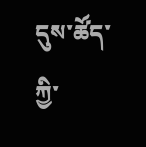དུས་ཚོད་ཀྱི་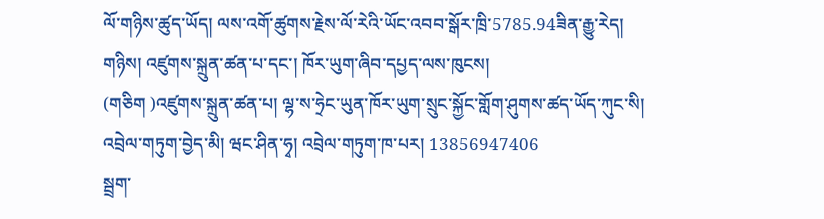ལོ་གཉིས་ཚུད་ཡོད། ལས་འགོ་ཚུགས་རྗེས་ལོ་རེའི་ཡོང་འབབ་སྒོར་ཁྲི་5785.94ཟིན་རྒྱུ་རེད།
གཉིས། འཛུགས་སྐྲུན་ཚན་པ་དང་། ཁོར་ཡུག་ཞིབ་དཔྱད་ལས་ཁུངས།
(གཅིག )འཛུགས་སྐྲུན་ཚན་པ། ལྷ་ས་ཧྲེང་ཡུན་ཁོར་ཡུག་སྲུང་སྐྱོང་གློག་ཤུགས་ཚད་ཡོད་ཀུང་སི།
འབྲེལ་གཏུག་བྱེད་མི། ཝང་ཤིན་ཧྭ། འབྲེལ་གཏུག་ཁ་པར། 13856947406
སྦྲག་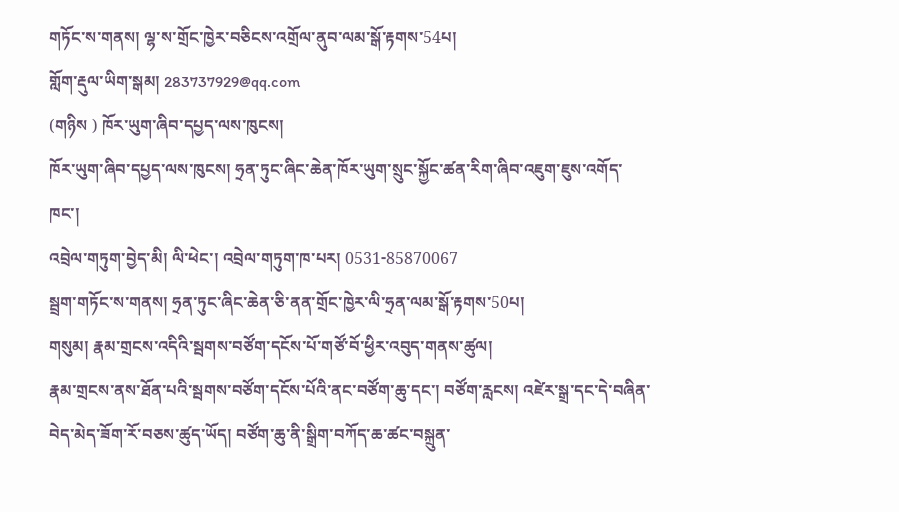གཏོང་ས་གནས། ལྷ་ས་གྲོང་ཁྱེར་བཅིངས་འགྲོལ་ནུབ་ལམ་སྒོ་རྟགས་54པ།
གློག་རྡུལ་ཡིག་སྒམ། 283737929@qq.com
(གཉིས ) ཁོར་ཡུག་ཞིབ་དཔྱད་ལས་ཁུངས།
ཁོར་ཡུག་ཞིབ་དཔྱད་ལས་ཁུངས། ཧྲན་ཏུང་ཞིང་ཆེན་ཁོར་ཡུག་སྲུང་སྐྱོང་ཚན་རིག་ཞིབ་འཇུག་ཇུས་འགོད་ཁང་།
འབྲེལ་གཏུག་བྱེད་མི། ལི་ཕེང་། འབྲེལ་གཏུག་ཁ་པར། 0531-85870067
སྦྲག་གཏོང་ས་གནས། ཧྲན་ཏུང་ཞིང་ཆེན་ཅི་ནན་གྲོང་ཁྱེར་ལི་ཧྲན་ལམ་སྒོ་རྟགས་50པ།
གསུམ། རྣམ་གྲངས་འདིའི་སྦགས་བཙོག་དངོས་པོ་གཙོ་བོ་ཕྱིར་འབུད་གནས་ཚུལ།
རྣམ་གྲངས་ནས་ཐོན་པའི་སྦགས་བཙོག་དངོས་པོའི་ནང་བཙོག་ཆུ་དང་། བཙོག་རླངས། འཛེར་སྒྲ་དང་དེ་བཞིན་བེད་མེད་ཟོག་རོ་བཅས་ཚུད་ཡོད། བཙོག་ཆུ་ནི་སྒྲིག་བཀོད་ཆ་ཚང་བསྐྲུན་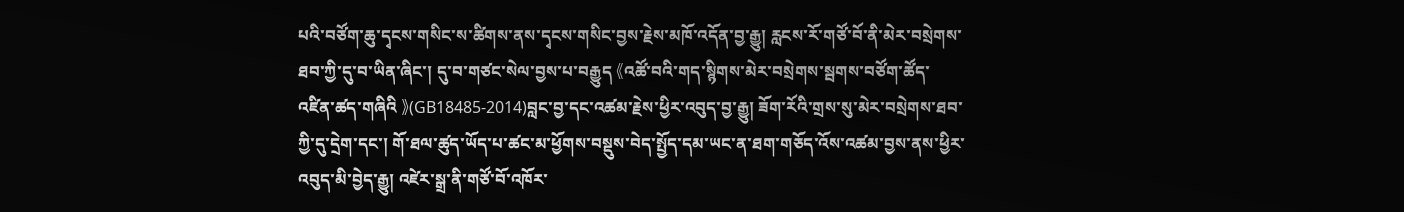པའི་བཙོག་ཆུ་དྭངས་གསིང་ས་ཚིགས་ནས་དྭངས་གསིང་བྱས་རྗེས་མཁོ་འདོན་བྱ་རྒྱུ། རླངས་རོ་གཙོ་བོ་ནི་མེར་བསྲེགས་ཐབ་ཀྱི་དུ་བ་ཡིན་ཞིང་། དུ་བ་གཙང་སེལ་བྱས་པ་བརྒྱུད 《འཚོ་བའི་གད་སྙིགས་མེར་བསྲེགས་སྦགས་བཙོག་ཚོད་འཛིན་ཚད་གཞིའི 》(GB18485-2014)བླང་བྱ་དང་འཚམ་རྗེས་ཕྱིར་འབུད་བྱ་རྒྱུ། ཟོག་རོའི་གྲས་སུ་མེར་བསྲེགས་ཐབ་ཀྱི་དུ་དྲེག་དང་། གོ་ཐལ་ཚུད་ཡོད་པ་ཚང་མ་ཕྱོགས་བསྡུས་བེད་སྤྱོད་དམ་ཡང་ན་ཐག་གཅོད་འོས་འཚམ་བྱས་ནས་ཕྱིར་འབུད་མི་བྱེད་རྒྱུ། འཛེར་སྒྲ་ནི་གཙོ་བོ་འཁོར་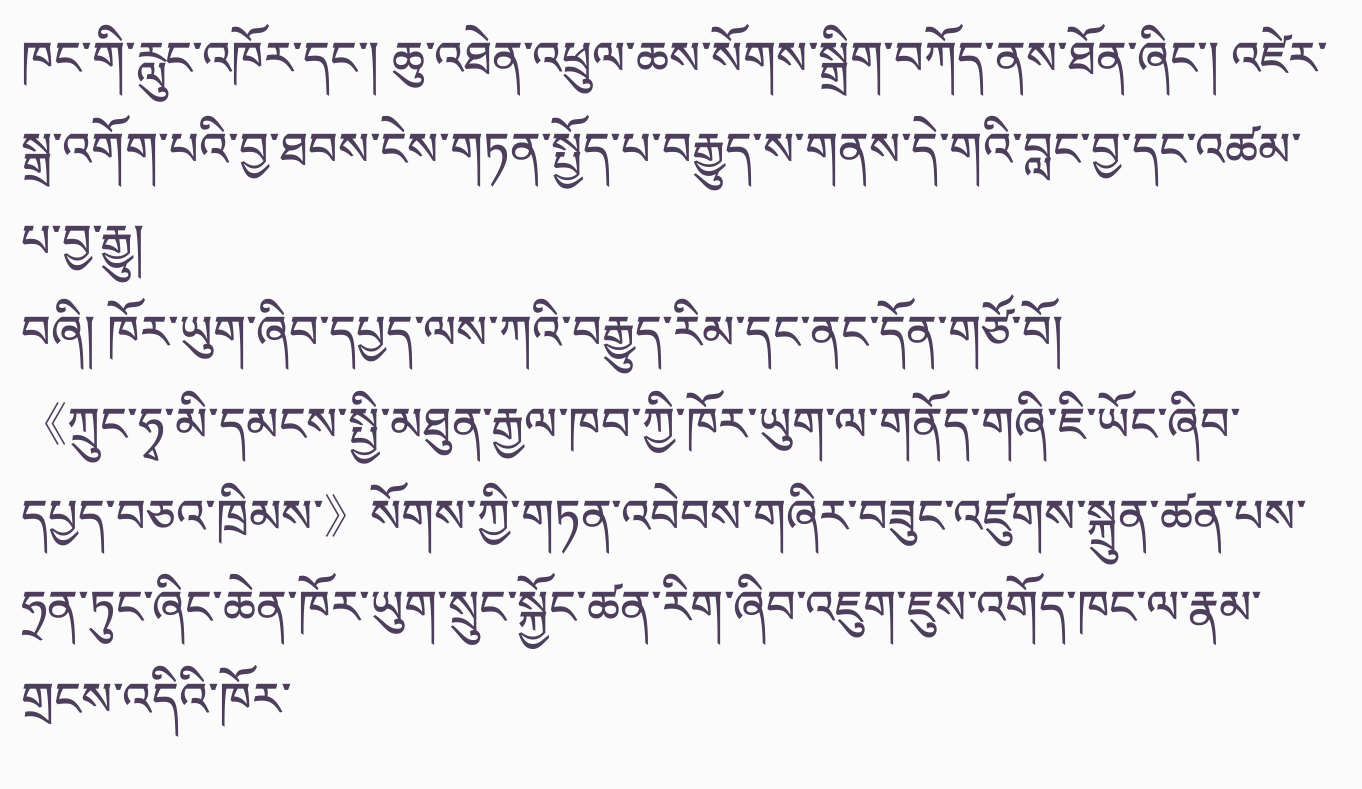ཁང་གི་རླུང་འཁོར་དང་། ཆུ་འཐེན་འཕྲུལ་ཆས་སོགས་སྒྲིག་བཀོད་ནས་ཐོན་ཞིང་། འཛེར་སྒྲ་འགོག་པའི་བྱ་ཐབས་ངེས་གཏན་སྤྱོད་པ་བརྒྱུད་ས་གནས་དེ་གའི་བླང་བྱ་དང་འཚམ་པ་བྱ་རྒྱུ།
བཞི། ཁོར་ཡུག་ཞིབ་དཔྱད་ལས་ཀའི་བརྒྱུད་རིམ་དང་ནང་དོན་གཙོ་བོ།
《ཀྲུང་ཧྭ་མི་དམངས་སྤྱི་མཐུན་རྒྱལ་ཁབ་ཀྱི་ཁོར་ཡུག་ལ་གནོད་གཞི་ཇི་ཡོང་ཞིབ་དཔྱད་བཅའ་ཁྲིམས་》སོགས་ཀྱི་གཏན་འབེབས་གཞིར་བཟུང་འཛུགས་སྐྲུན་ཚན་པས་ཧྲན་ཏུང་ཞིང་ཆེན་ཁོར་ཡུག་སྲུང་སྐྱོང་ཚན་རིག་ཞིབ་འཇུག་ཇུས་འགོད་ཁང་ལ་རྣམ་གྲངས་འདིའི་ཁོར་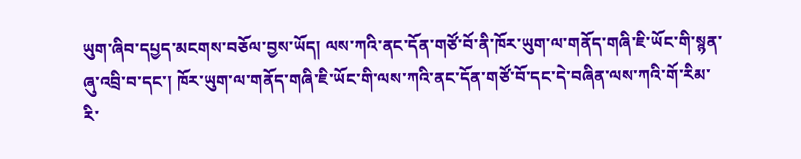ཡུག་ཞིབ་དཔྱད་མངགས་བཅོལ་བྱས་ཡོད། ལས་ཀའི་ནང་དོན་གཙོ་བོ་ནི་ཁོར་ཡུག་ལ་གནོད་གཞི་ཇི་ཡོང་གི་སྙན་ཞུ་འབྲི་བ་དང་། ཁོར་ཡུག་ལ་གནོད་གཞི་ཇི་ཡོང་གི་ལས་ཀའི་ནང་དོན་གཙོ་བོ་དང་དེ་བཞིན་ལས་ཀའི་གོ་རིམ་རི་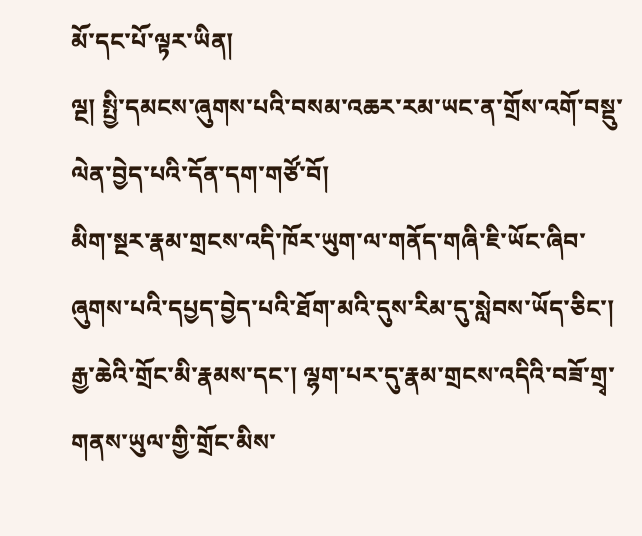མོ་དང་པོ་ལྟར་ཡིན།
ལྔ། སྤྱི་དམངས་ཞུགས་པའི་བསམ་འཆར་རམ་ཡང་ན་གྲོས་འགོ་བསྡུ་ལེན་བྱེད་པའི་དོན་དག་གཙོ་བོ།
མིག་སྔར་རྣམ་གྲངས་འདི་ཁོར་ཡུག་ལ་གནོད་གཞི་ཇི་ཡོང་ཞིབ་ཞུགས་པའི་དཔྱད་བྱེད་པའི་ཐོག་མའི་དུས་རིམ་དུ་སླེབས་ཡོད་ཅིང་། རྒྱ་ཆེའི་གྲོང་མི་རྣམས་དང་། ལྷག་པར་དུ་རྣམ་གྲངས་འདིའི་བཟོ་གྲྭ་གནས་ཡུལ་གྱི་གྲོང་མིས་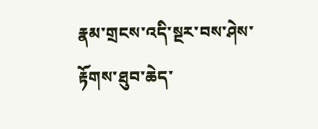རྣམ་གྲངས་འདི་སྔར་བས་ཤེས་རྟོགས་ཐུབ་ཆེད་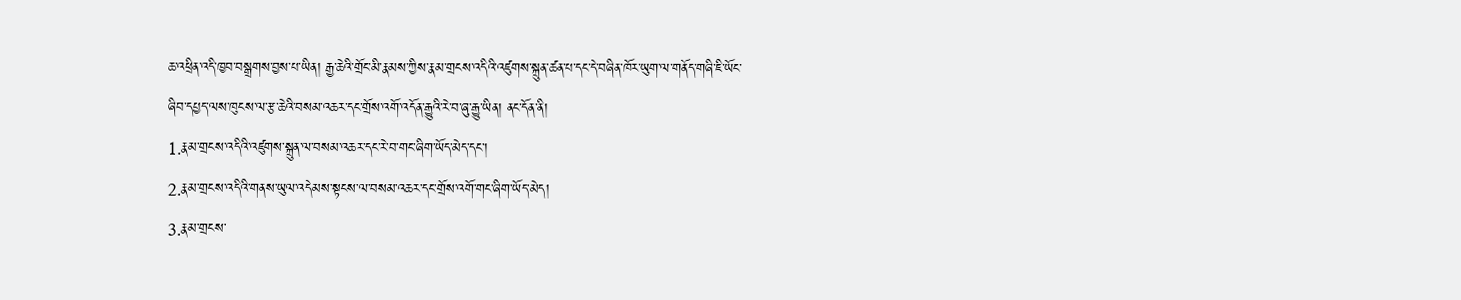ཆ་འཕྲིན་འདི་ཁྱབ་བསྒྲགས་བྱས་པ་ཡིན། རྒྱ་ཆེའི་གྲོང་མི་རྣམས་ཀྱིས་རྣམ་གྲངས་འདིའི་འཛུགས་སྐྲུན་ཚན་པ་དང་དེ་བཞིན་ཁོར་ཡུག་ལ་གནོད་གཞི་ཇི་ཡོང་ཞིབ་དཔྱད་ལས་ཁུངས་ལ་རྩ་ཆེའི་བསམ་འཆར་དང་གྲོས་འགོ་འདོན་རྒྱུའི་རེ་བ་ཞུ་རྒྱུ་ཡིན། ནང་དོན་ནི།
1.རྣམ་གྲངས་འདིའི་འཛུགས་སྐྲུན་ལ་བསམ་འཆར་དང་རེ་བ་གང་ཞིག་ཡོད་མེད་དང་།
2.རྣམ་གྲངས་འདིའི་གནས་ཡུལ་འདེམས་སྟངས་ལ་བསམ་འཆར་དང་གྲོས་འགོ་གང་ཞིག་ཡོད་མེད།
3.རྣམ་གྲངས་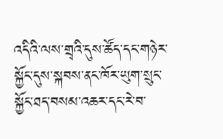འདིའི་ལས་གྲྭའི་དུས་ཚོད་དང་གཉེར་སྐྱོང་དུས་སྐབས་ནང་ཁོར་ཡུག་སྲུང་སྐྱོང་ཐད་བསམ་འཆར་དང་རེ་བ་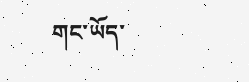གང་ཡོད་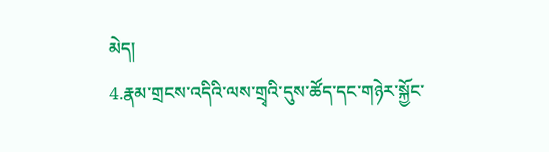མེད།
4.རྣམ་གྲངས་འདིའི་ལས་གྲྭའི་དུས་ཚོད་དང་གཉེར་སྐྱོང་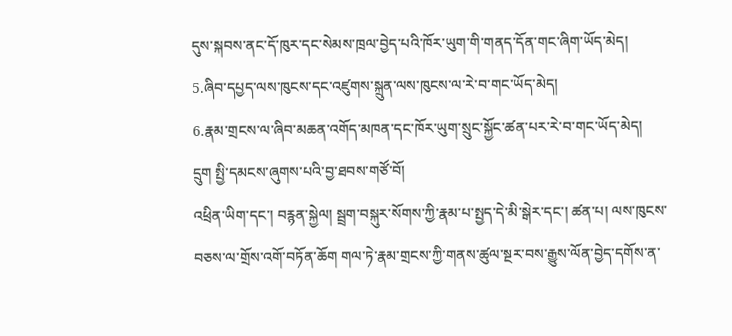དུས་སྐབས་ནང་དོ་ཁུར་དང་སེམས་ཁྲལ་བྱེད་པའི་ཁོར་ཡུག་གི་གནད་དོན་གང་ཞིག་ཡོད་མེད།
5.ཞིབ་དཔྱད་ལས་ཁུངས་དང་འཛུགས་སྐྲུན་ལས་ཁུངས་ལ་རེ་བ་གང་ཡོད་མེད།
6.རྣམ་གྲངས་ལ་ཞིབ་མཆན་འགོད་མཁན་དང་ཁོར་ཡུག་སྲུང་སྐྱོང་ཚན་པར་རེ་བ་གང་ཡོད་མེད།
དྲུག སྤྱི་དམངས་ཞུགས་པའི་བྱ་ཐབས་གཙོ་བོ།
འཕྲིན་ཡིག་དང་། བརྙན་སྐྱེལ། སྦྲག་བསྐུར་སོགས་ཀྱི་རྣམ་པ་སྤྱད་དེ་མི་སྒེར་དང་། ཚན་པ། ལས་ཁུངས་བཅས་ལ་གྲོས་འགོ་བཏོན་ཆོག གལ་ཏེ་རྣམ་གྲངས་ཀྱི་གནས་ཚུལ་སྔར་བས་རྒྱུས་ལོན་བྱེད་དགོས་ན་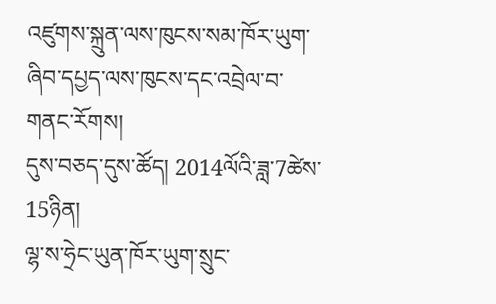འཛུགས་སྐྲུན་ལས་ཁུངས་སམ་ཁོར་ཡུག་ཞིབ་དཔྱད་ལས་ཁུངས་དང་འབྲེལ་བ་གནང་རོགས།
དུས་བཅད་དུས་ཚོད། 2014ལོའི་ཟླ་7ཚེས་15ཉིན།
ལྷ་ས་ཧྲེང་ཡུན་ཁོར་ཡུག་སྲུང་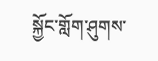སྐྱོང་གློག་ཤུགས་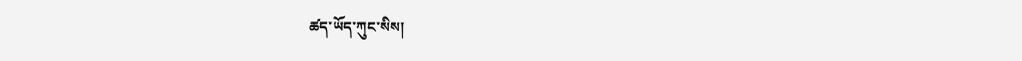ཚད་ཡོད་ཀུང་སིས།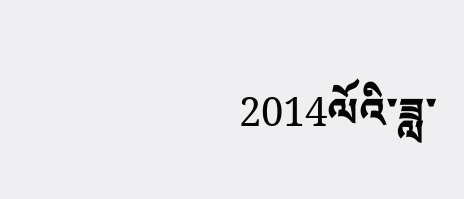2014ལོའི་ཟླ་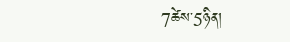7ཚེས་5ཉིན།